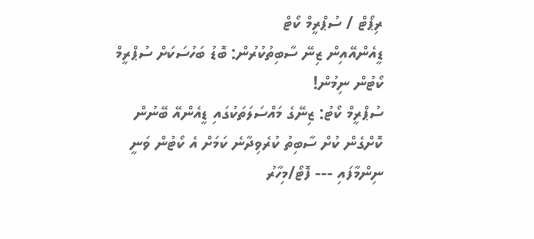ރިޕޯޓް / ސުޕްރީމް ކޯޓް
ޑީއެންއޭއިން ޒިނޭ ސާބިތުކުރުން: ބޮޑު ބަހުސަކަށް ސުޕްރީމް ކޯޓުން ނިމުން!
ސުޕްރީމް ކޯޓު: ޒިނޭގެ މައްސަލަތަކުގައި ޑީއެންއޭ ބޭނުން ކޮށްގެން ކުށް ސާބިތު ކުރެވިދާނެ ކަމަށް އެ ކޯޓުން ވަނީ ނިންމާފައި --- ފޮޓޯ/މިހާރު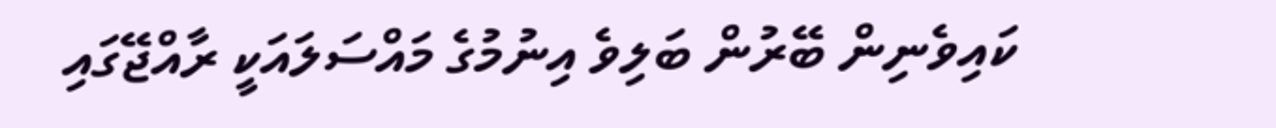ކައިވެނިން ބޭރުން ބަލިވެ އިނުމުގެ މައްސަލައަކީ ރާއްޖޭގައި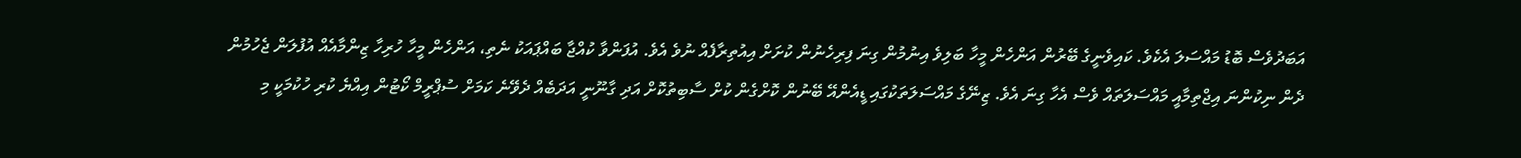އަބަދުވެސް ބޮޑު މައްސަލަ އެކެވެ. ކައިވެނީގެ ބޭރުން އަންހެން މީހާ ބަލިވެ އިނުމުން ގިނަ ފިރިހެނުން ކުށަށް އިއުތިރާފެއް ނުވެ އެވެ. އުފަންވާ ކުއްޖާ ބައްޕައަކު ނެތި، އަންހެން މީހާ ހުރިހާ ޒިންމާއެއް އުފުލަން ޖެހުމުން ދެން ނިކުންނަ އިޖްތިމާއީ މައްސަލަތައް ވެސް އެހާ ގިނަ އެވެ. ޒިނޭގެ މައްސަލަތަކުގައި ޑީއެންއޭ ބޭނުން ކޮށްގެން ކުށް ސާބިތުކޮށް އަދި ގާނޫނީ އަދަބެއް ދެވޭނެ ކަމަށް ސުޕްރީމް ކޯޓުން އިއްޔެ ކުރި ހުކުމަކީ މި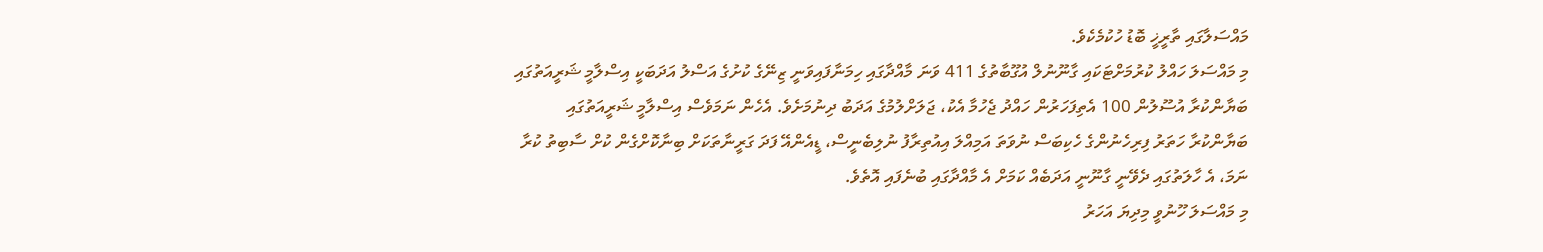މައްސަލާގައި ތާރީޚީ ބޮޑު ހުކުމެކެވެ.
މި މައްސަލަ ހައްލު ކުރުމަށްޓަކައި ގާނޫނުލް އުގޫބާތުގެ 411 ވަނަ މާއްދާގައި ހިމަނާފައިވަނީ ޒިނޭގެ ކުށުގެ އަސްލު އަދަބަކީ އިސްލާމީ ޝަރީއަތުގައި ބަޔާންކުރާ އުސޫލުން 100 އެތިފަހަރުން ހައްދު ޖެހުމާ އެކު، ޖަލަށްލުމުގެ އަދަބު ދިނުމަށެވެ. އެހެން ނަމަވެސް އިސްލާމީ ޝަރީއަތުގައި ބަޔާންކުރާ ހަތަރު ފިރިހެނުންގެ ހެކިބަސް ނުވަތަ އަމިއްލަ އިއުތިރާފު ނުލިބެނީސް، ޑީއެންއޭ ފަދަ ގަރީނާތަކަށް ބިނާކޮށްގެން ކުށް ސާބިތު ކުރާ ނަމަ، އެ ހާލަތުގައި ދެވޭނީ ގާނޫނީ އަދަބެއް ކަމަށް އެ މާއްދާގައި ބުނެފައި އޮތެވެ.
މި މައްސަލަ ހޫނުވީ މިދިޔަ އަހަރު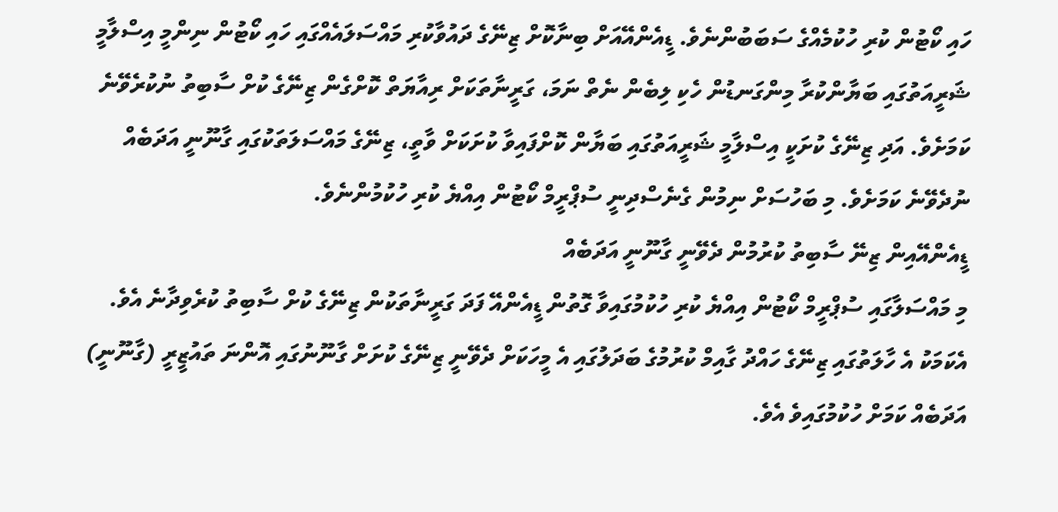ހައި ކޯޓުން ކުރި ހުކުމެއްގެ ސަބަބުންނެވެ. ޑީއެންއޭއަށް ބިނާކޮށް ޒިނޭގެ ދައުވާކުރި މައްސަލައެއްގައި ހައި ކޯޓުން ނިންމީ އިސްލާމީ ޝަރީއަތުގައި ބަޔާންކުރާ މިންގަނޑުން ހެކި ލިބެން ނެތް ނަމަ، ގަރީނާތަކަށް ރިއާޔަތް ކޮށްގެން ޒިނޭގެ ކުށް ސާބިތު ނުކުރެވޭނެ ކަމަށެވެ. އަދި ޒިނޭގެ ކުށަކީ އިސްލާމީ ޝަރީއަތުގައި ބަޔާން ކޮށްފައިވާ ކުށަކަށް ވާތީ، ޒިނޭގެ މައްސަލަތަކުގައި ގާނޫނީ އަދަބެއް ނުދެވޭނެ ކަމަށެވެ. މި ބަހުސަށް ނިމުން ގެނެސްދިނީ ސުޕްރީމް ކޯޓުން އިއްޔެ ކުރި ހުކުމުންނެވެ.
ޑީއެންއޭއިން ޒިނޭ ސާބިތު ކުރުމުން ދެވޭނީ ގާނޫނީ އަދަބެއް
މި މައްސަލާގައި ސުޕްރީމް ކޯޓުން އިއްޔެ ކުރި ހުކުމުގައިވާ ގޮތުން ޑީއެންއޭ ފަދަ ގަރީނާތަކުން ޒިނޭގެ ކުށް ސާބިތު ކުރެވިދާނެ އެވެ. އެކަމަކު އެ ހާލަތުގައި ޒިނޭގެ ހައްދު ގާއިމް ކުރުމުގެ ބަދަލުގައި އެ މީހަކަށް ދެވޭނީ ޒިނޭގެ ކުށަށް ގާނޫނުގައި އޮންނަ ތައުޒީރީ (ގާނޫނީ) އަދަބެއް ކަމަށް ހުކުމުގައިވެ އެވެ.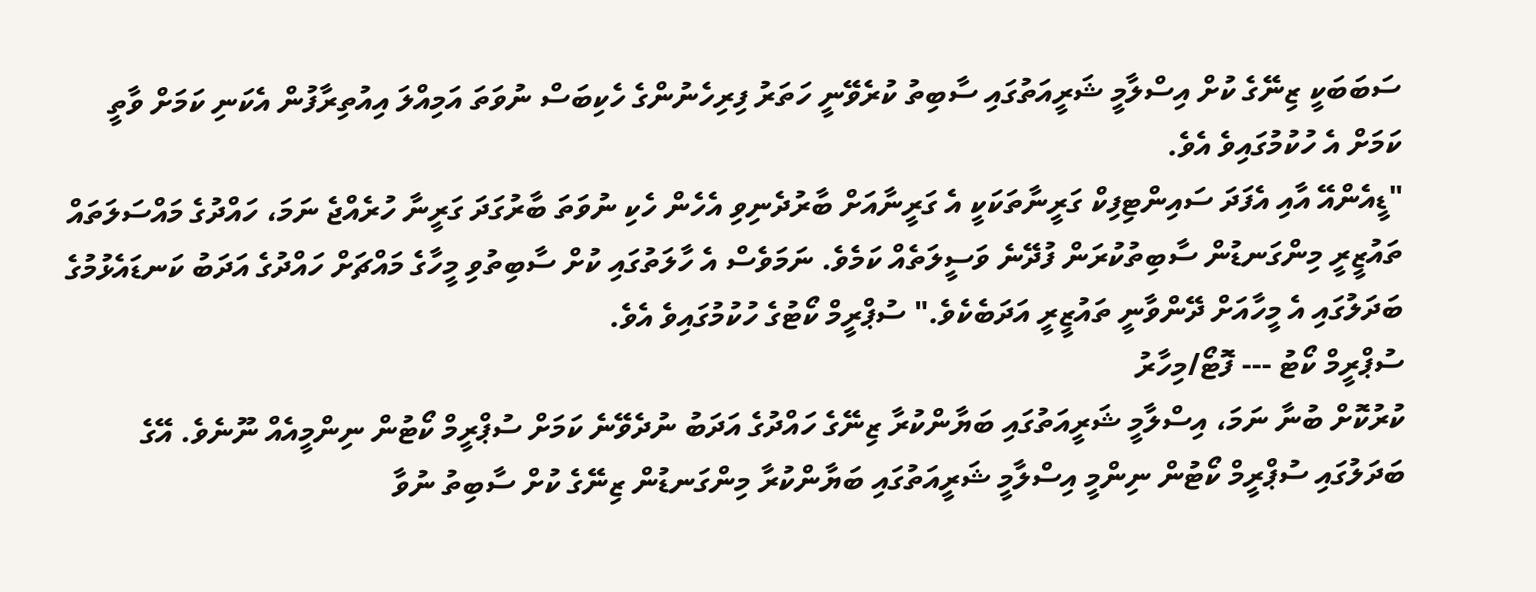ސަބަބަކީ ޒިނޭގެ ކުށް އިސްލާމީ ޝަރީއަތުގައި ސާބިތު ކުރެވޭނީ ހަތަރު ފިރިހެނުންގެ ހެކިބަސް ނުވަތަ އަމިއްލަ އިއުތިރާފުން އެކަނި ކަމަށް ވާތީ ކަމަށް އެ ހުކުމުގައިވެ އެވެ.
"ޑީއެންއޭ އާއި އެފަދަ ސައިންޓިފިކް ގަރީނާތަކަކީ އެ ގަރީނާއަށް ބާރުދެނިވި އެހެން ހެކި ނުވަތަ ބާރުގަދަ ގަރީނާ ހުރެއްޖެ ނަމަ، ހައްދުގެ މައްސަލަތައް ތައުޒީރީ މިންގަނޑުން ސާބިތުކުރަން ފުދޭނެ ވަސީލަތެއް ކަމެވެ. ނަމަވެސް އެ ހާލަތުގައި ކުށް ސާބިތުވި މީހާގެ މައްޗަށް ހައްދުގެ އަދަބު ކަނޑައެޅުމުގެ ބަދަލުގައި އެ މީހާއަށް ދޭންވާނީ ތައުޒީރީ އަދަބެކެވެ." ސުޕްރީމް ކޯޓުގެ ހުކުމުގައިވެ އެވެ.
ސުޕްރީމް ކޯޓު --- ފޮޓޯ/މިހާރު
ކުރުކޮށް ބުނާ ނަމަ، އިސްލާމީ ޝަރީއަތުގައި ބަޔާންކުރާ ޒިނޭގެ ހައްދުގެ އަދަބު ނުދެވޭނެ ކަމަށް ސުޕްރީމް ކޯޓުން ނިންމީއެއް ނޫނެވެ. އޭގެ ބަދަލުގައި ސުޕްރީމް ކޯޓުން ނިންމީ އިސްލާމީ ޝަރީއަތުގައި ބަޔާންކުރާ މިންގަނޑުން ޒިނޭގެ ކުށް ސާބިތު ނުވާ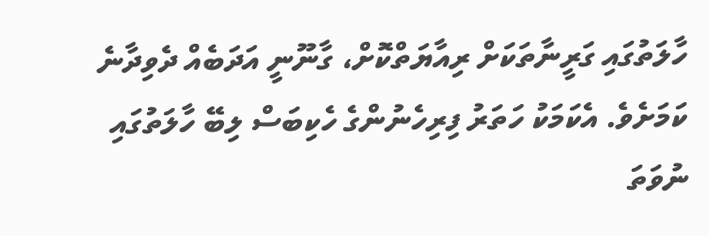ހާލަތުގައި ގަރީނާތަކަށް ރިއާޔަތްކޮށް، ގާނޫނީ އަދަބެއް ދެވިދާނެ ކަމަށެވެ. އެކަމަކު ހަތަރު ފިރިހެނުންގެ ހެކިބަސް ލިބޭ ހާލަތުގައި ނުވަތަ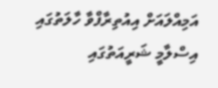އަމިއްލައަށް އިއުތިރާފްވާ ހާލަތުގައި އިސްލާމީ ޝަރީއަތުގައި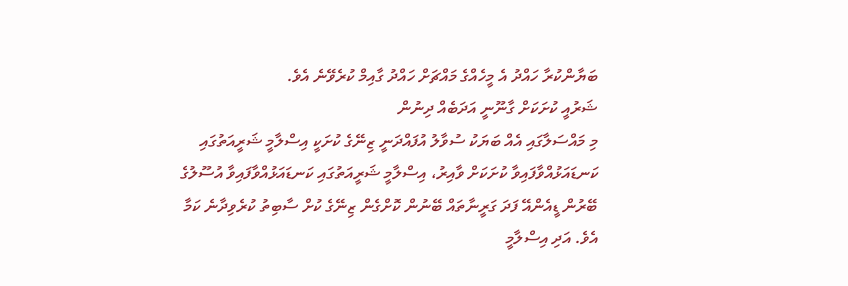ބަޔާންކުރާ ހައްދު އެ މީހެއްގެ މައްޗަށް ހައްދު ގާއިމް ކުރެވޭނެ އެވެ.
ޝަރުއީ ކުށަކަށް ގާނޫނީ އަދަބެއް ދިނުން
މި މައްސަލާގައި އެއް ބަޔަކު ސުވާލު އުފައްދަނީ ޒިނޭގެ ކުށަކީ އިސްލާމީ ޝަރީއަތުގައި ކަނޑައަޅުއްވާފައިވާ ކުށަކަށް ވާއިރު، އިސްލާމީ ޝަރީއަތުގައި ކަނޑައަޅުއްވާފައިވާ އުސޫލުގެ ބޭރުން ޑީއެންއޭ ފަދަ ގަރީނާތައް ބޭނުން ކޮށްގެން ޒިނޭގެ ކުށް ސާބިތު ކުރެވިދާނެ ކަމާ އެވެ. އަދި އިސްލާމީ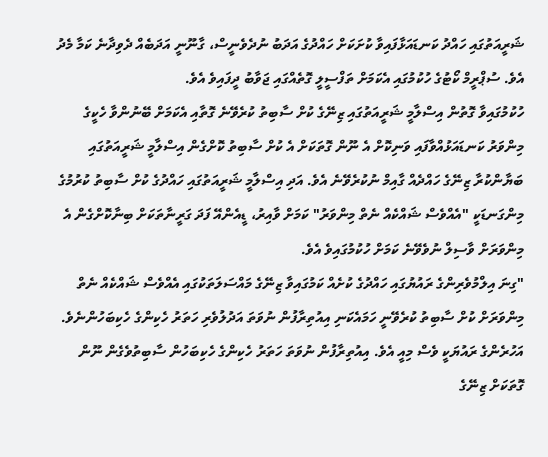ޝަރީއަތުގައި ހައްދު ކަނޑައަޅާފައިވާ ކުށަކަށް ހައްދުގެ އަދަބު ނުދެވެނީސް، ގާނޫނީ އަދަބެއް ދެވިދާނެ ކަމާ މެދު އެވެ. ސުޕްރީމް ކޯޓުގެ ހުކުމުގައި އެކަމަށް ތަފްސީލީ ގޮތެއްގައި ޖަވާބު ދީފައިވެ އެވެ.
ހުކުމުގައިވާ ގޮތުން އިސްލާމީ ޝަރީއަތުގައި ޒިނޭގެ ކުށް ސާބިތު ކުރެވޭނެ ގޮތާއި އެކަމަށް ބޭނުންވާ ހެކީގެ މިންވަރު ކަނޑައަޅުއްވާފައި ވަނިކޮށް އެ ނޫން ގޮތަކަށް އެ ކުށް ސާބިތު ކޮށްގެން އިސްލާމީ ޝަރީއަތުގައި ބަޔާންކުރާ ޒިނޭގެ ހައްދެއް ގާއިމް ނުކުރެވޭނެ އެވެ. އަދި އިސްލާމީ ޝަރީއަތުގައި ހައްދުގެ ކުށް ސާބިތު ކުރުމުގެ މިންގަނޑަކީ "އެއްވެސް ޝައްކެއް ނެތް މިންވަރު" ކަމަށް ވާއިރު، ޑީއެންއޭ ފަދަ ގަރީނާތަކަށް ބިނާކޮށްގެން އެ މިންވަރަށް ވާސިލް ނުވެވޭނެ ކަމަށް ހުކުމުގައިވެ އެވެ.
"ގިނަ އިލްމުވެރިންގެ ރައުޔުގައި ހައްދުގެ ކުށެއް ކަމުގައިވާ ޒިނޭގެ މައްސަލަތަކުގައި އެއްވެސް ޝައްކެއް ނެތް މިންވަރަށް ކުށް ސާބިތު ކުރެވޭނީ ހަމައެކަނި އިއުތިރާފުން ނުވަތަ އަދުލުވެރި ހަތަރު ހެކިންގެ ހެކިބަހުންނެވެ. އަހުރެންގެ ރައުޔަކީ ވެސް މިއީ އެވެ. އިއުތިރާފުން ނުވަތަ ހަތަރު ހެކިންގެ ހެކިބަހުން ސާބިތުވެގެން ނޫން ގޮތަކަށް ޒިނޭގެ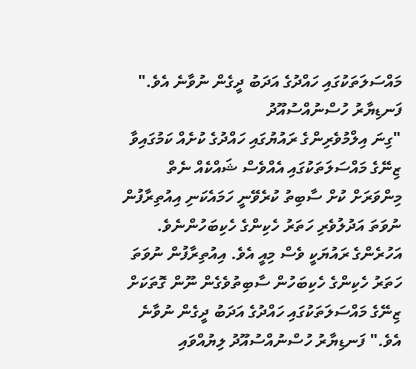މައްސަލަތަކުގައި ހައްދުގެ އަދަބު ދީގެން ނުވާނެ އެވެ." ފަނޑިޔާރު ހުސްނުއްސުއޫދު
"ގިނަ އިލްމުވެރިންގެ ރައުޔުގައި ހައްދުގެ ކުށެއް ކަމުގައިވާ ޒިނޭގެ މައްސަލަތަކުގައި އެއްވެސް ޝައްކެއް ނެތް މިންވަރަށް ކުށް ސާބިތު ކުރެވޭނީ ހަމައެކަނި އިއުތިރާފުން ނުވަތަ އަދުލުވެރި ހަތަރު ހެކިންގެ ހެކިބަހުންނެވެ. އަހުރެންގެ ރައުޔަކީ ވެސް މިއީ އެވެ. އިއުތިރާފުން ނުވަތަ ހަތަރު ހެކިންގެ ހެކިބަހުން ސާބިތުވެގެން ނޫން ގޮތަކަށް ޒިނޭގެ މައްސަލަތަކުގައި ހައްދުގެ އަދަބު ދީގެން ނުވާނެ އެވެ." ފަނޑިޔާރު ހުސްނުއްސުއޫދު ލިޔުއްވައި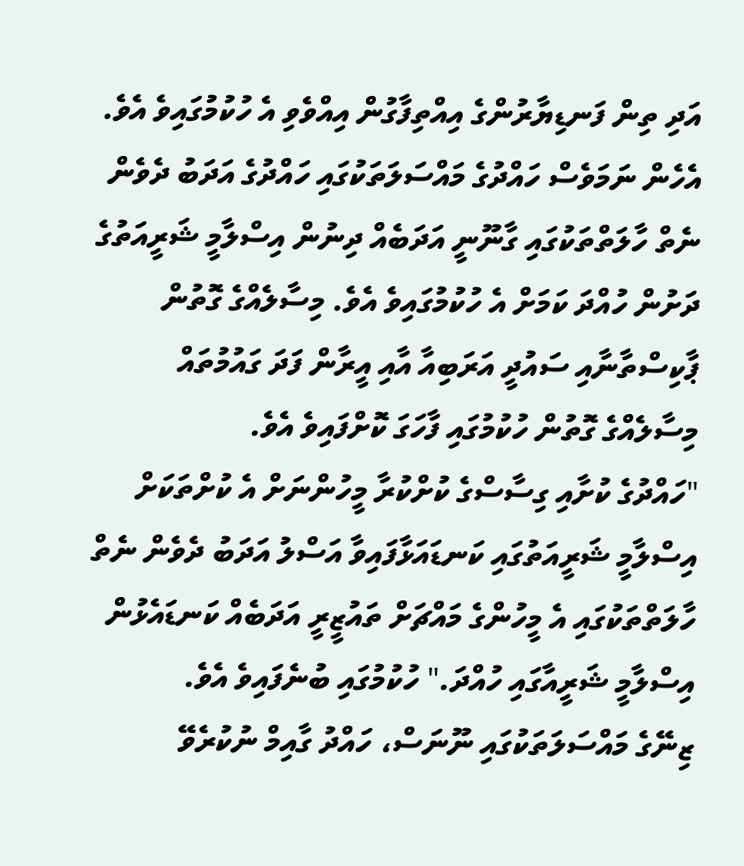އަދި ތިން ފަނޑިޔާރުންގެ އިއްތިފާގުން އިއްވެވި އެ ހުކުމުގައިވެ އެވެ.
އެހެން ނަމަވެސް ހައްދުގެ މައްސަލަތަކުގައި ހައްދުގެ އަދަބު ދެވެން ނެތް ހާލަތްތަކުގައި ގާނޫނީ އަދަބެއް ދިނުން އިސްލާމީ ޝަރީއަތުގެ ދަށުން ހުއްދަ ކަމަށް އެ ހުކުމުގައިވެ އެވެ. މިސާލެއްގެ ގޮތުން ޕާކިސްތާނާއި ސައުދީ އަރަބިއާ އާއި އީރާން ފަދަ ގައުމުތައް މިސާލެއްގެ ގޮތުން ހުކުމުގައި ފާހަގަ ކޮށްފައިވެ އެވެ.
"ހައްދުގެ ކުށާއި ގިސާސްގެ ކުށްކުރާ މީހުންނަށް އެ ކުށްތަކަށް އިސްލާމީ ޝަރީއަތުގައި ކަނޑައަޅާފައިވާ އަސްލު އަދަބު ދެވެން ނެތް ހާލަތްތަކުގައި އެ މީހުންގެ މައްޗަށް ތައުޒީރީ އަދަބެއް ކަނޑައެޅުން އިސްލާމީ ޝަރީއާގައި ހުއްދަ." ހުކުމުގައި ބުނެފައިވެ އެވެ.
ޒިނޭގެ މައްސަލަތަކުގައި ނޫނަސް، ހައްދު ގާއިމް ނުކުރެވޭ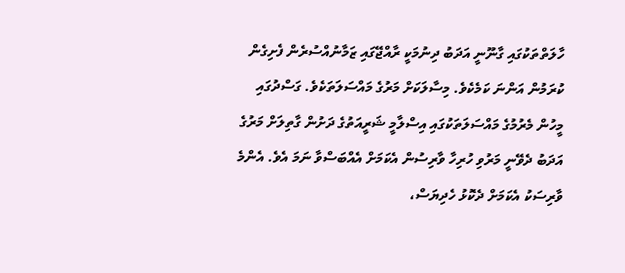ހާލަތްތަކުގައި ގާނޫނީ އަދަބު ދިނުމަކީ ރާއްޖޭގައި ޒަމާނުއްސުރެން ފެށިގެން ކުރަމުން އަންނަ ކަމެކެވެ. މިސާލަކަށް މަރުގެ މައްސަލަތަކެވެ. ގަސްދުގައި މީހުން މެރުމުގެ މައްސަލަތަކުގައި އިސްލާމީ ޝަރީއަތުގެ ދަށުން ގާތިލަށް މަރުގެ އަދަބު ދެވޭނީ މަރުވި ހުރިހާ ވާރިސުން އެކަމަށް އެއްބަސްވާ ނަމަ އެވެ. އެންމެ ވާރިސަކު އެކަމަށް ދެކޮޅު ހެދިޔަސް،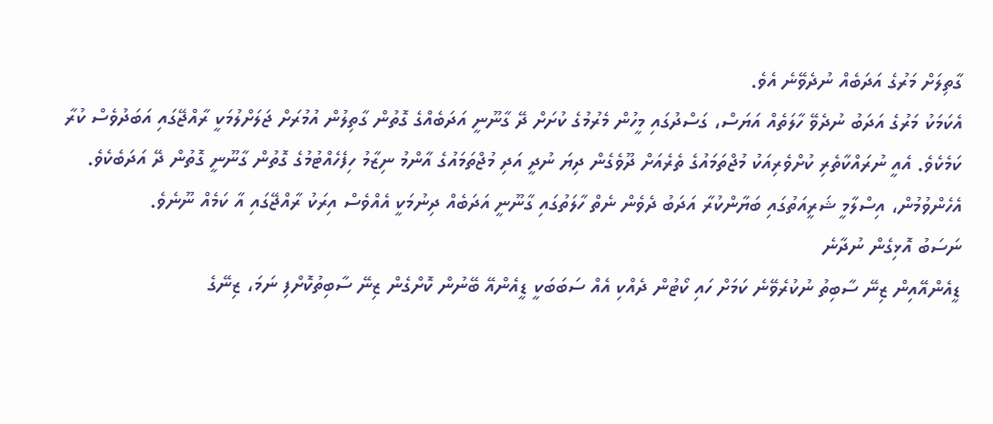ގާތިލަށް މަރުގެ އަދަބެއް ނުދެވޭނެ އެވެ.
އެކަމަކު މަރުގެ އަދަބު ނުދެވޭ ހާލަތެއް އަޔަސް، ގަސްދުގައި މީހުން މެރުމުގެ ކުށަށް ދޭ ގާނޫނީ އަދަބެއްގެ ގޮތުން ގާތިލުން އުމުރަށް ޖަލަށްލުމަކީ ރާއްޖޭގައި އަބަދުވެސް ކުރާ ކަމެކެވެ. އެއީ ނުރައްކާތެރި ކުށްވެރިއަކު މުޖްތަމައުގެ ތެރެއަށް ދޫވެގެން ދިޔަ ނުދީ އަދި މުޖްތަމައުގެ އާންމު ނިޒާމު ހިފެހެއްޓުމުގެ ގޮތުން ގާނޫނީ ގޮތުން ދޭ އަދަބެކެވެ. އެހެންވުމުން، އިސްލާމީ ޝަރީއަތުގައި ބަޔާންކުރާ އަދަބު ދެވެން ނެތް ހާލަތުގައި ގާނޫނީ އަދަބެއް ދިނުމަކީ އެއްވެސް އިރަކު ރާއްޖޭގައި އާ ކަމެއް ނޫނެވެ.
ނަސަބު އޮޅިގެން ނުދާނެ
ޑީއެންއޭއިން ޒިނޭ ސާބިތު ނުކުރެވޭނެ ކަމަށް ހައި ކޯޓުން ދެއްކި އެއް ސަބަބަކީ ޑީއެންއޭ ބޭނުން ކޮށްގެން ޒިނޭ ސާބިތުކޮށްފި ނަމަ، ޒިނޭގެ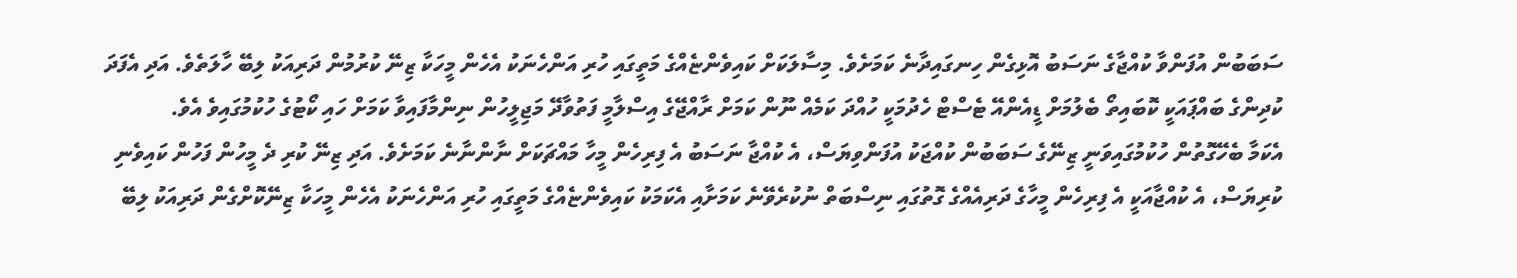ސަބަބުން އުފަންވާ ކުއްޖާގެ ނަސަބު އޮޅިގެން ހިނގައިދާނެ ކަމަށެވެ. މިސާލަކަށް ކައިވެންޏެއްގެ މަތީގައި ހުރި އަންހެނަކު އެހެން މީހަކާ ޒިނޭ ކުރުމުން ދަރިއަކު ލިބޭ ހާލަތެވެ. އަދި އެފަދަ ކުދިންގެ ބައްޕައަކީ ކޮބައިތޯ ބެލުމަށް ޑީއެންއޭ ޓެސްޓް ހެދުމަކީ ހުއްދަ ކަމެއް ނޫން ކަމަށް ރާއްޖޭގެ އިސްލާމީ ފަތުވާދޭ މަޖިލީހުން ނިންމާފައިވާ ކަމަށް ހައި ކޯޓުގެ ހުކުމުގައިވެ އެވެ.
އެކަމާ ބެހޭގޮތުން ހުކުމުގައިވަނީ ޒިނޭގެ ސަބަބުން ކުއްޖަކު އުފަންވިޔަސް، އެ ކުއްޖާ ނަސަބު އެ ފިރިހެން މީހާ މައްޗަކަށް ނާންނާނެ ކަމަށެވެ. އަދި ޒިނޭ ކުރި ދެ މީހުން ފަހުން ކައިވެނި ކުރިޔަސް، އެ ކުއްޖާއަކީ އެ ފިރިހެން މީހާގެ ދަރިއެއްގެ ގޮތުގައި ނިސްބަތް ނުކުރެވޭނެ ކަމަށާއި އެކަމަކު ކައިވެންޏެއްގެ މަތީގައި ހުރި އަންހެނަކު އެހެން މީހަކާ ޒިނޭކޮށްގެން ދަރިއަކު ލިބޭ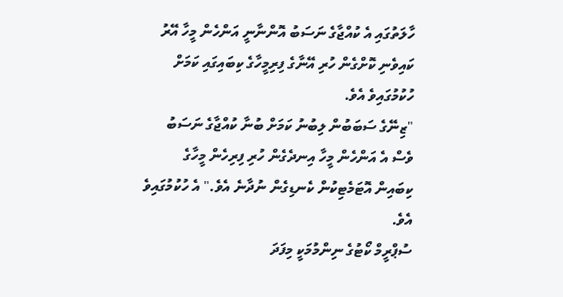ހާލަތުގައި އެ ކުއްޖާގެ ނަސަބު އޮންނާނީ އަންހެން މީހާ އޭރު ކައިވެނި ކޮށްގެން ހުރި އޭނާގެ ފިރިމީހާގެ ކިބައިގައި ކަމަށް ހުކުމުގައިވެ އެވެ.
"ޒިނޭގެ ސަބަބުން ލިބުނު ކަމަށް ބުނާ ކުއްޖާގެ ނަސަބު ވެސް އެ އަންހެން މީހާ އިނދެގެން ހުރި ފިރިހެން މީހާގެ ކިބައިން އޮޓަމެޓިކުން ކެނޑިގެން ނުދާނެ އެވެ." އެ ހުކުމުގައިވެ އެވެ.
ސުޕްރީމް ކޯޓުގެ ނިންމުމަކީ މިފަދަ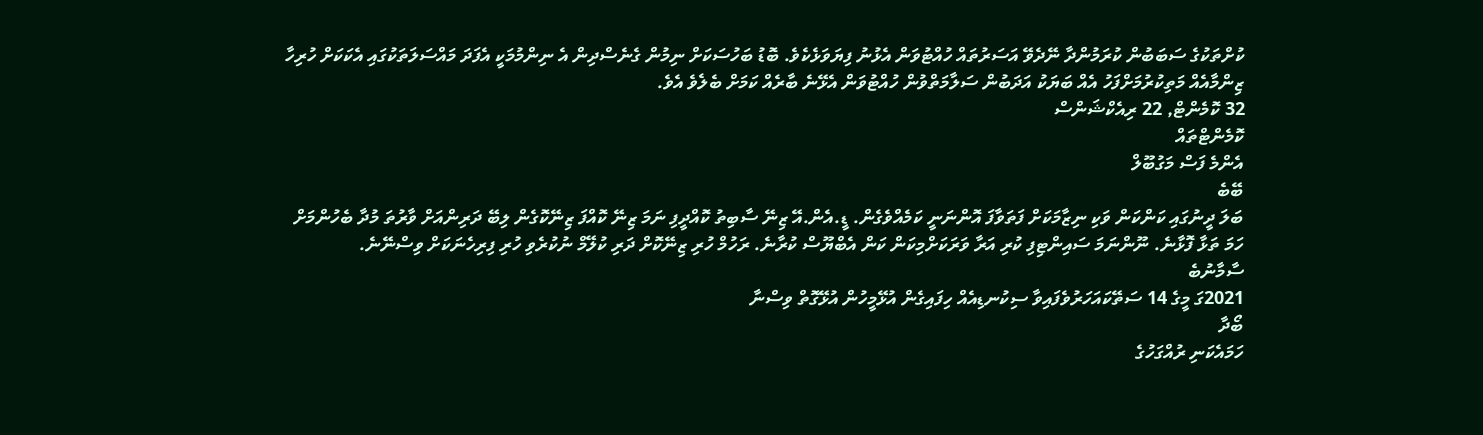ކުށްތަކުގެ ސަބަބުން ކުރަމުންދާ ނޭދެވޭ އަސަރުތައް ހުއްޓުވަން އެޅުނު ފިޔަވަޅެކެވެ. ބޮޑު ބަހުސަކަށް ނިމުން ގެނެސްދިން އެ ނިންމުމަކީ އެފަދަ މައްސަލަތަކުގައި އެކަކަށް ހުރިހާ ޒިންމާއެއް މަތިކުރުމަށްފަހު އެއް ބަޔަކު އަދަބުން ސަލާމަތްވުން ހުއްޓުވަން އެޅޭނެ ބާރެއް ކަމަށް ބެލެވެ އެވެ.
32 ކޮމެންޓް, 22 ރިއެކްޝަންސް
ކޮމެންޓްތައް
އެންމެ ފަސް މަގުބޫލް
ބޭބެ
ބަލަ ދީނުގައި ކަންކަން ވަކި ނިޒާމަކަށް ފަތަވާފަ އޮންނަނީ ކަމެއްވެގެން. ޑީ.އެން.އޭ ޒިނޭ ސާބިތު ކޮއްދީފި ނަމަ ޒިނޭ ކޮއްފަ ޒިނޭކޮގެން ލިބޭ ދަރިންއަށް ވާރުތަ މުދާ ބެހުންމަށް ހަމަ ތަޅާ ފޮޅާނެ. ނޫންނަމަ ސައިންޓިފި ކުރި އަރާ ވަރަކަށްމިކަން ކަން އެބްޔޫސް ކުރާނެ. ރަހުމް ހުރި ޒިނޭކޮށް ދަރި ކުލޭމް ނުކުރެވި ހުރި ފިރިހެނަކަށް ވިސްނޭނެ.
ސާމާނުބެ
2021ގަ މީގެ 14 ސަތޭކައަހަރުވެފައިވާ ސިކުނޑިއެއް ހިފައިގެން އުޅޭމީހުން އުޅޭގޮތް ވިސްނާ
ބޯދާ
ހަމައެކަނި ރުއްގަހުގެ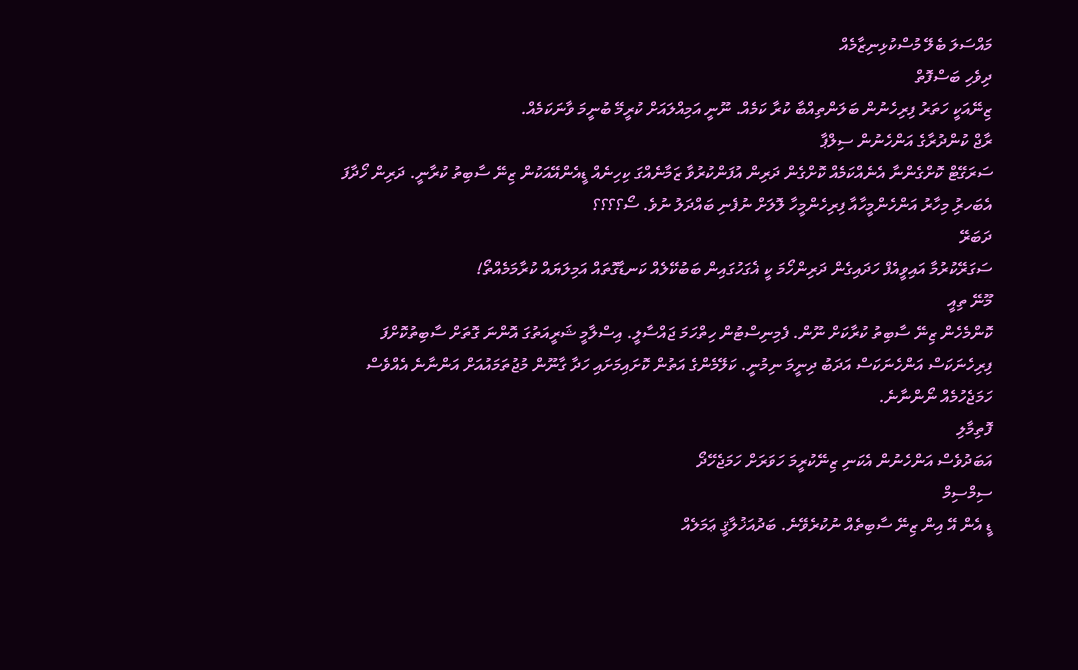މައްސަލަ ބެލޭ މުސްކުޅިނިޒާމެއް
ދިވެހި ބަސްފޮތް
ޒިނޭއަކީ ހަތަރު ފިރިހެނުން ބަލަންތިއްބާ ކުރާ ކަމެއް. ނޫނީ އަމިއްލައަށް ކުރީމޭ ބުނީމަ ވާނަކަމެއް.
ރާޖް ކުންދުރާގެ އަންހެނުން ސިލްޕާ
ސަރަގޭޓް ކޮށްގެންނާ އެނެއްކަމެއް ކޮށްގެން ދަރިން އުފަންކުރުވާ ޒަމާނެއްގަ ކިހިނެއް ޑީއެންއޭއަކުން ޒިނޭ ސާބިތު ކުރާނީ. ދަރިން ހޯދާފަ އެބަހރުި މިހާރު އަންހެންމީހާއާ ފިރިހެންމީހާ ލޮލަށް ނުފެނި ބައްދަލު ނުވެ. ސޯ؟؟؟؟
ދަބަރޭ
ސަގަރޭކުރުމާ އައިވީއެފް ހަދައިގެން ދަރިންހޯމަ ކީ ޣެގަހުގައިން ބަބުކޭލެއް ކަނޑާގޮތައް އަމިލަޔައް ކުރާމަމެއްތޯ!
މޫނޭ ތިއީ
ކޮންމެހެން ޒިނޭ ސާބިތު ކުރާކަށް ނޫން. ފެމިނިސްޓުން ހިތްހަމަ ޖައްސާލީ. އިސްލާމީ ޝަރީއަތުގަ އޮންނަ ގޮތަށް ސާބިތުކޮށްފަ ފިރިހެނަކަސް އަންހެނަކަސް އަދަބު ދިނީމަ ނިމުނީ. ކަލޭމެންގެ އަތުން ކޮށައިމަށައި ހަދާ ގާނޫން މުޖުތަމައުއަށް އަންނާނެ އެއްވެސް ހަމަޖެހުމެއް ނޯންނާނެ.
ފޮތިމާލި
އަބަދުވެސް އަންހެނުން އެކަނި ޒިނޭކުރީމަ ހަވަރަށް ހަމަޖެހޭދޯ
ސިމްސިމް
ޑީ އެން އޭ އިން ޒިނޭ ސާބިތެއް ނުކުރެވޭނެ. ބަދުއަޚުލާޤީ ޢަމަލެއް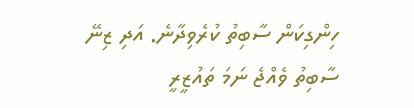ހިންގިކަން ސާބިތު ކުރެވިދާނެ. އަދި ޒިނޭ ސާބިތު ވެއްޖެ ނަމަ ތައުޒީރީ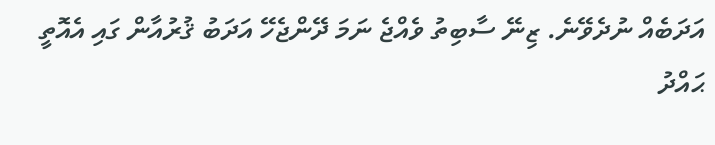އަދަބެއް ނުދެވޭނެ. ޒިނޭ ސާބިތު ވެއްޖެ ނަމަ ދޭންޖެހޭ އަދަބު ޤުރުއާން ގައި އެއޮތީ ޙައްދު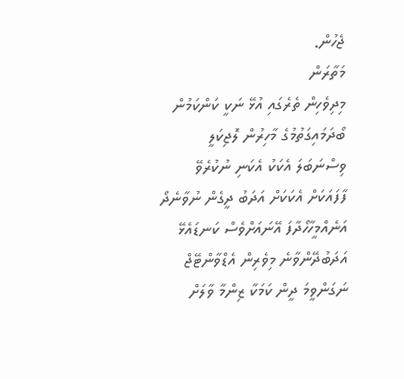ޖެހުން.
މަތާރަން
މިދިވެހިން ތެރެގައި އުޅޭ ނަކީ ކަންކަމުން ބޯދަމައިގަތުމުގެ މާހިރުން ލޮޖިކަލީ ވިސްނަބަލަ އެކަކު އެކަނި ނުކުރެވޭ ފާފައަކަށް އެކަކަށް އަދަބު ދީގެން ނުވާނެދޯ އަނެއްމީހާހޯދާފަ އޭނައަށްވެސް ކަނޑައެޅޭ އަދަބުދޭންވާނެ މިވެރިން އެޑްވާންޓޭޖް ނަގަންވީމަ ދީން ކަމަކާ ޒިންމާ ވާލަށް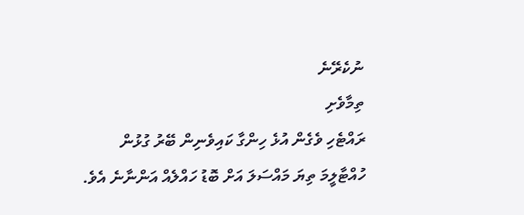ނުކެރޭނެ
ތިމާވެށި
ރައްޓެހި ވެގެން އުޅެ ހިންގާ ކައިވެނިން ބޭރު ގުޅުން ހުއްޓާލީމަ ތިޔަ މައްސަލަ އަށް ބޮޑު ހައްލެއް އަންނާނެ އެވެ.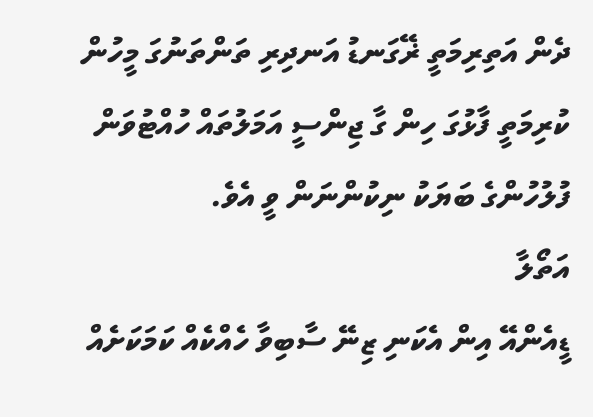ދެން އަތިރިމަތީ ޜޭގަނޑު އަނދިރި ތަންތަނުގަ މީހުން ކުރިމަތީ ފާޅުގަ ހިން ގާ ޖިންސީ އަމަލުތައް ހުއްޓުވަން ފުލުހުންގެ ބަޔަކު ނިކުންނަން ވީ އެވެ.
އަތޯލާ
ޑީއެންއޭ އިން އެކަނި ޒިނޭ ސާބިވާ ހެއްކެއް ކަމަކަށެއް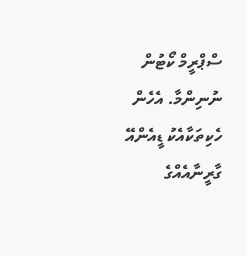ސްޕްރީމް ކޯޓުން ނުނިންމާ. އެހެން ހެކިތަކާއެކު ޑީއެންއޭ ގާރީނާއެއްގެ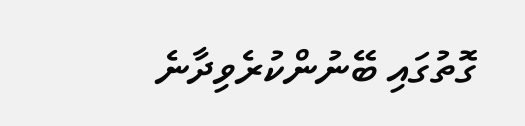ގޮތުގައި ބޭނުންކުރެވިދާނެ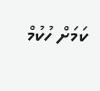ކަމަށް ހުކުމް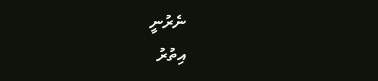ނެރުނީ
އިތުރު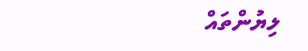ލިޔުންތައް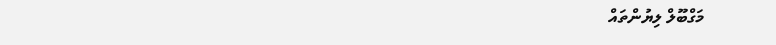މަގްބޫލް ލިޔުންތައް